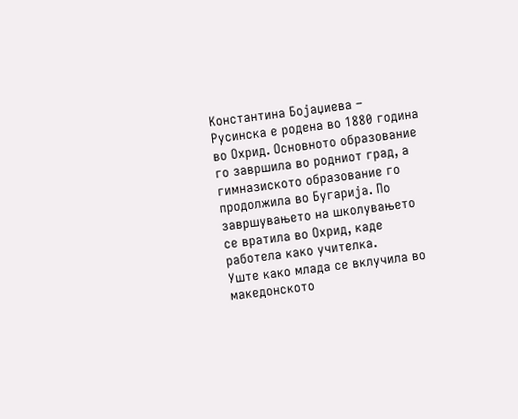Константина Бојаџиева – Русинска е родена во 1880 година во Охрид. Основното образование го завршила во родниот град, а гимназиското образование го продолжила во Бугарија. По завршувањето на школувањето се вратила во Охрид, каде работела како учителка.
Уште како млада се вклучила во македонското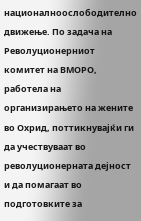националноослободително движење. По задача на Револуционерниот комитет на ВМОРО, работела на организирањето на жените во Охрид, поттикнувајќи ги да учествуваат во револуционерната дејност и да помагаат во подготовките за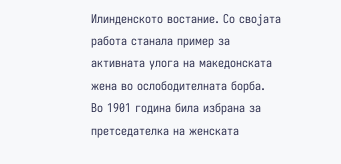Илинденското востание. Со својата работа станала пример за активната улога на македонската жена во ослободителната борба.
Во 1901 година била избрана за претседателка на женската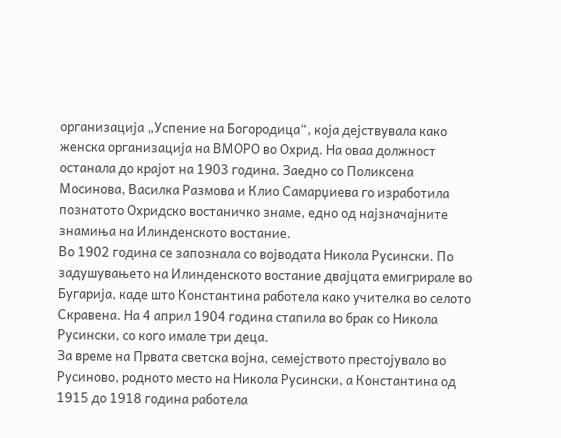организација „Успение на Богородица“, која дејствувала како женска организација на ВМОРО во Охрид. На оваа должност останала до крајот на 1903 година. Заедно со Поликсена Мосинова, Василка Размова и Клио Самарџиева го изработила познатото Охридско востаничко знаме, едно од најзначајните знамиња на Илинденското востание.
Во 1902 година се запознала со војводата Никола Русински. По задушувањето на Илинденското востание двајцата емигрирале во Бугарија, каде што Константина работела како учителка во селото Скравена. На 4 април 1904 година стапила во брак со Никола Русински, со кого имале три деца.
За време на Првата светска војна, семејството престојувало во Русиново, родното место на Никола Русински, а Константина од 1915 до 1918 година работела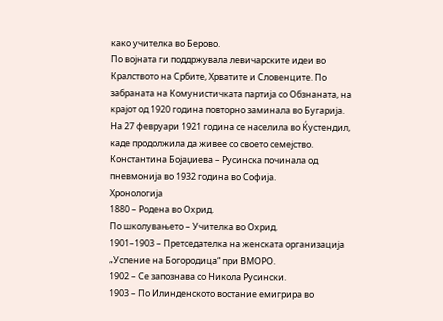како учителка во Берово.
По војната ги поддржувала левичарските идеи во Кралството на Србите, Хрватите и Словенците. По забраната на Комунистичката партија со Обзнаната, на крајот од 1920 година повторно заминала во Бугарија. На 27 февруари 1921 година се населила во Ќустендил, каде продолжила да живее со своето семејство.
Константина Бојаџиева – Русинска починала од пневмонија во 1932 година во Софија.
Хронологија
1880 – Родена во Охрид.
По школувањето – Учителка во Охрид.
1901–1903 – Претседателка на женската организација „Успение на Богородица“ при ВМОРО.
1902 – Се запознава со Никола Русински.
1903 – По Илинденското востание емигрира во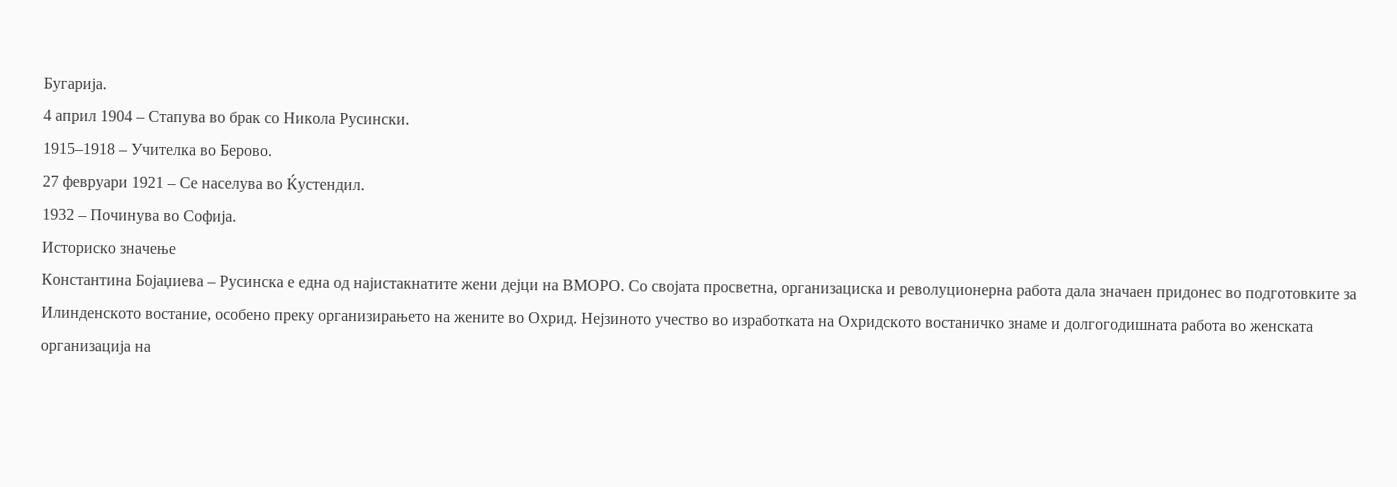Бугарија.
4 април 1904 – Стапува во брак со Никола Русински.
1915–1918 – Учителка во Берово.
27 февруари 1921 – Се населува во Ќустендил.
1932 – Починува во Софија.
Историско значење
Константина Бојаџиева – Русинска е една од најистакнатите жени дејци на ВМОРО. Со својата просветна, организациска и револуционерна работа дала значаен придонес во подготовките за Илинденското востание, особено преку организирањето на жените во Охрид. Нејзиното учество во изработката на Охридското востаничко знаме и долгогодишната работа во женската организација на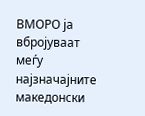ВМОРО ја вбројуваат меѓу најзначајните македонски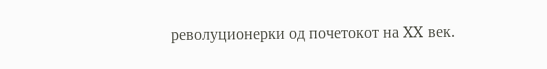револуционерки од почетокот на XX век.